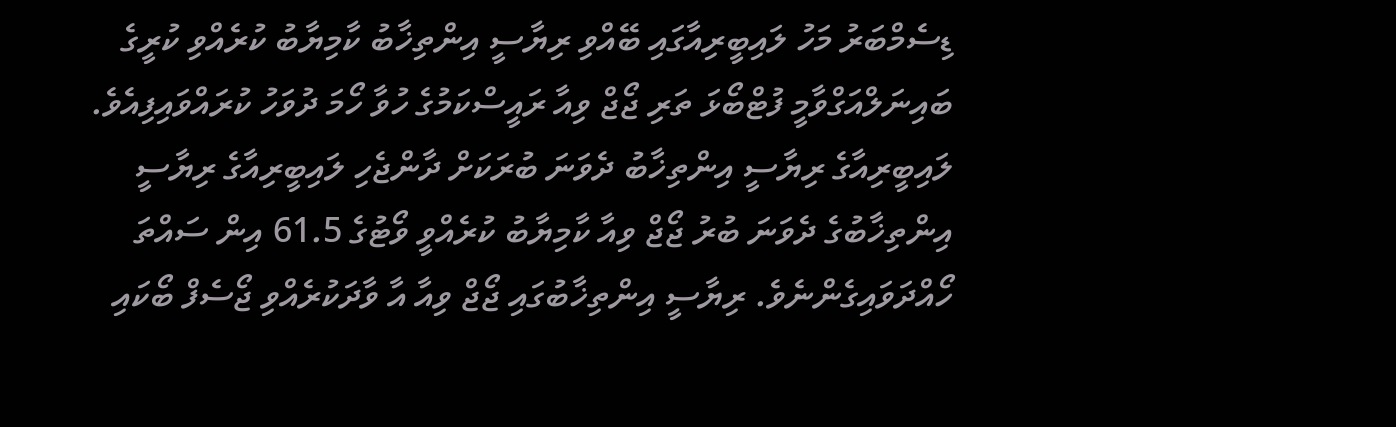ޑިސެމްބަރު މަހު ލައިބީރިއާގައި ބޭއްވި ރިޔާސީ އިންތިޚާބު ކާމިޔާބު ކުރެއްވި ކުރީގެ ބައިނަލްއަގްވާމީ ފުޓްބޯޅަ ތަރި ޖޯޖް ވިއާ ރައީސްކަމުގެ ހުވާ ހޯމަ ދުވަހު ކުރައްވައިފިއެވެ.
ލައިބީރިއާގެ ރިޔާސީ އިންތިޚާބު ދެވަނަ ބުރަކަށް ދާންޖެހި ލައިބީރިއާގެ ރިޔާސީ އިންތިޚާބުގެ ދެވަނަ ބުރު ޖޯޖް ވިއާ ކާމިޔާބު ކުރެއްވީ ވޯޓުގެ 61.5 އިން ސައްތަ ހޯއްދަވައިގެންނެވެ. ރިޔާސީ އިންތިޚާބުގައި ޖޯޖް ވިއާ އާ ވާދަކުރެއްވި ޖޯސެފް ބޯކައި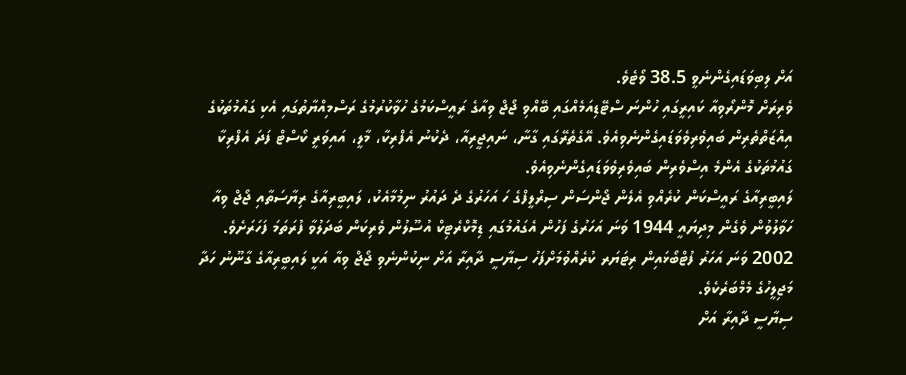އަށް ލިބިވަޑައިގެންނެވީ 38.5 ވޯޓެވެ.
ވެރިރަށް މޮންރޯވިއާ ކައިރީގައި ހުންނަ ސްޓޭޑިއަމެއްގައި ބޭއްވި ޖޯޖް ވިއާގެ ރައީސްކަމުގެ ހުވާކުރުމުގެ ރަސްމިއްޔާތުގައި އެކި ގައުމުތަކުގެ އިއްޒަތްތެރިން ބައިވެރިވެވަޑައިގެންނެވިއެވެ. އޭގެތެރޭގައި ގާނާ، ނައިޖީރިއާ، ދެކުނު އެފްރިކާ، މާލީ، އައިވަރީ ކޯސްޓް ފަދަ އެފްރިކާ ގައުމުތަކުގެ އެންމެ އިސްވެރިން ބައިވެރިވެވަޑައިގެންނެވިއެވެ.
ލައިބީރިއާގެ ރައީސްކަން ކުރެއްވި އެލެން ޖޯންސަން ސިރްލީފްގެ ހަ އަހަރުގެ ދެ ދައުރު ނިމުމާއެކު، ލައިބީރިއާގެ ރިޔާސަތާއި ޖޯޖް ވިއާ ހަވާލުވުން ވެގެން މިދިޔައީ 1944 ވަނަ އަހަރުގެ ފަހުން އެގައުމުގައި ޑިމޮކްރެޓިކް އުސޫލުން ވެރިކަން ބަދަލުވާ ފުރަތަމަ ފަހަރަށެވެ.
2002 ވަނަ އަހަރު ފުޓްބޯޅައިން ރިޓަޔަރ ކުރެއްވުމަށްފަހު ސިޔާސީ ދާއިރާ އަށް ނިކުންނެވި ޖޯޖް ވިއާ އަކީ ލައިބީރިއާގެ ގާނޫނު ހަދާ މަޖިލީހުގެ މެމްބަރެކެވެ.
ސިޔާސީ ދާއިރާ އަށް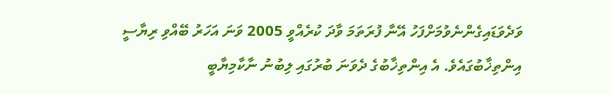ވަދެވަޑައިގެންނެވުމަށްފަހު އޭނާ ފުރަތަމަ ވާދަ ކުރެއްވީ 2005 ވަނަ އަހަރު ބޭއްވި ރިޔާސީ އިންތިޚާބުގައެވެ. އެ އިންތިޚާބުގެ ދެވަނަ ބުރުގައި ލިބުނު ނާކާމިޔާބީ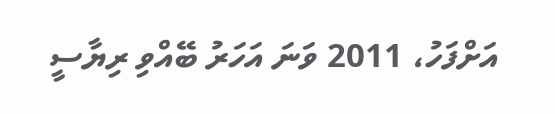އަށްފަހު، 2011 ވަނަ އަހަރު ބޭއްވި ރިޔާސީ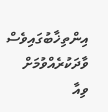އިންތިޚާބުގައިވެސް ވާދަކުރެއްވުމަށް ވިއާ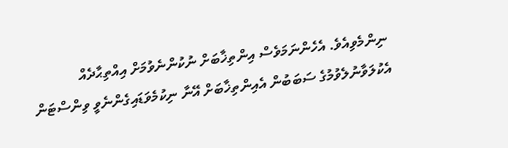ނިންމެވިއެވެ. އެހެންނަމަވެސް އިންތިޚާބަށް ނުކުންނެވުމަށް އިއްތިޙާދެއް އެކުލަވާނުލެވުމުގެ ސަބަބުން އެއިންތިޚާބަށް އޭނާ ނިކުމެވަޑައިގެންނެވީ ވިންސްޓަން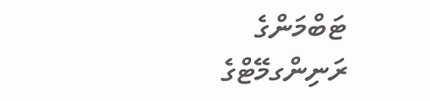ޓަބްމަންގެ ރަނިންގމޭޓްގެ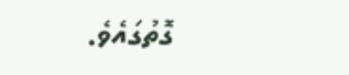ގޮތުގައެވެ.